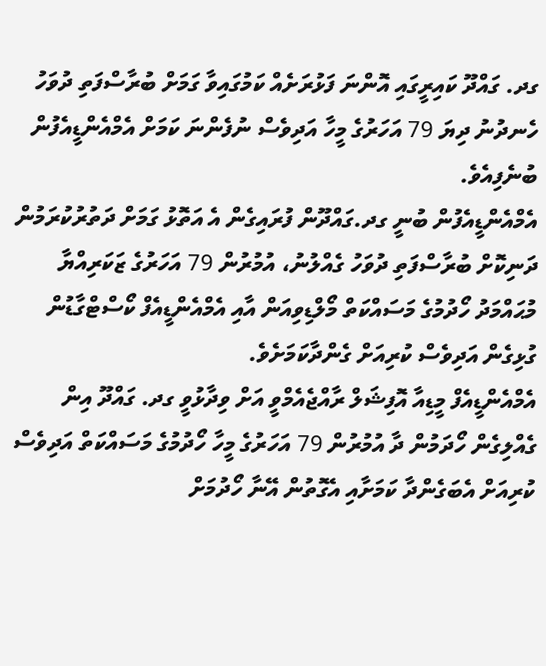ގދ. ގައްދޫ ކައިރީގައި އޮންނަ ފަޅުރަށެއް ކަމުގައިވާ ގަމަށް ބުރާސްފަތި ދުވަހު ހެނދުނު ދިޔަ 79 އަހަރުގެ މީހާ އަދިވެސް ނުފެންނަ ކަމަށް އެމްއެންޑީއެފުން ބުނެފިއެވެ.
އެމްއެންޑީއެފުން ބުނީ ގދ.ގައްދޫން ފުރައިގެން އެ އަތޮޅު ގަމަށް ދަތުރުކުރަމުން ދަނިކޮށް ބުރާސްފަތި ދުވަހު ގެއްލުނު، އުމުރުން 79 އަހަރުގެ ޒަކަރިއްޔާ މުޙައްމަދު ހޯދުމުގެ މަސައްކަތް މޯލްޑިވިއަން އާއި އެމްއެންޑީއެފް ކޯސްޓްގާޑުން ގުޅިގެން އަދިވެސް ކުރިއަށް ގެންދާކަމަށެވެ.
އެމްއެންޑީއެފް މީޑިއާ އޮފިޝަލް ރާއްޖެއެމްވީ އަށް ވިދާޅުވީ ގދ. ގައްދޫ އިން ގެއްލިގެން ހޯދަމުން ދާ އުމުރުން 79 އަހަރުގެ މީހާ ހޯދުމުގެ މަސައްކަތް އަދިވެސް ކުރިއަށް އެބަގެންދާ ކަމަށާއި އެގޮތުން އޭނާ ހޯދުމަށް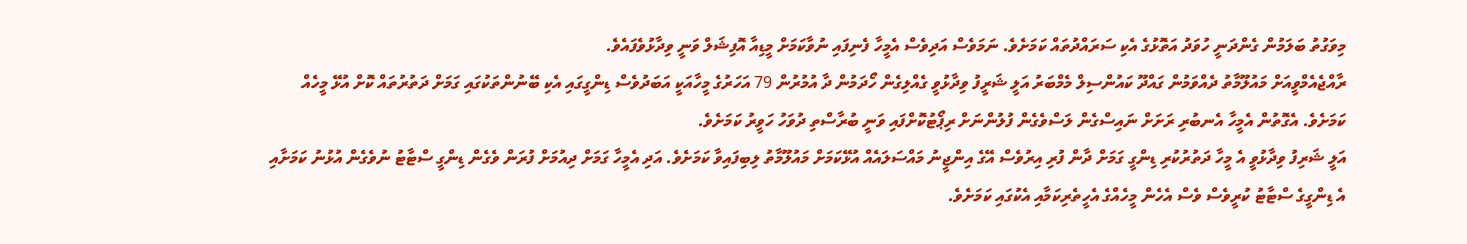މިވަގުތު ބަލަމުން ގެންދަނީ ހުވަދު އަތޮޅުގެ އެކި ސަރައްދުތައް ކަމަށެވެ. ނަމަވެސް އަދިވެސް އެމީހާ ފެނިފައި ނުވާކަމަށް މީޑިއާ އޮފިޝަލް ވަނީ ވިދާޅުވެފައެވެ.
ރާއްޖެއެމްވީއަށް މައުލޫމާތު ދެއްވަމުން ގައްދޫ ކައުންސިލް މެމްބަރު އަލީ ޝަރީފު ވިދާޅުވީ ގެއްލިގެން ހޯދަމުން ދާ އުމުރުން 79 އަހަރުގެ މީހާއަކީ އަބަދުވެސް ޑިންގީގައި އެކި ބޭނުންތަކުގައި ގަމަށް ދަތުރުތައް ކޮށް އުޅޭ މީހެއް ކަމަށެވެ. އެގޮތުން އެމީހާ އެނބުރި ރަށަށް ނައިސްގެން ލަސްވެގެން ފުލުންނަށް ރިޕޯޓުކޮށްފައި ވަނީ ބުރާސްތި ދުވަހު ހަވީރު ކަމަށެވެ.
އަލީ ޝަރިފު ވިދާޅުވީ އެ މީހާ ދަތުރުކުރި ޑިންގީ ގަމަށް ދާން ފުރި އިރުވެސް އޭގެ އިންޖީނު މައްސަލައެއް އުޅޭކަމަށް މައުލޫމާތު ލިބިފައިވާ ކަމަށެވެ. އަދި އެމީހާ ގަމަށް ދިއުމަށް ފުރަން ވެގެން ޑިންގީ ސްޓާޓު ނުވެގެން އުޅުނު ކަމަށާއި އެ ޑިންގީގެ ސްޓާޓު ކުރީވެސް ވެސް އެހެން މީހެއްގެ އެހީތެރިކަމާއި އެކުގައި ކަމަށެވެ.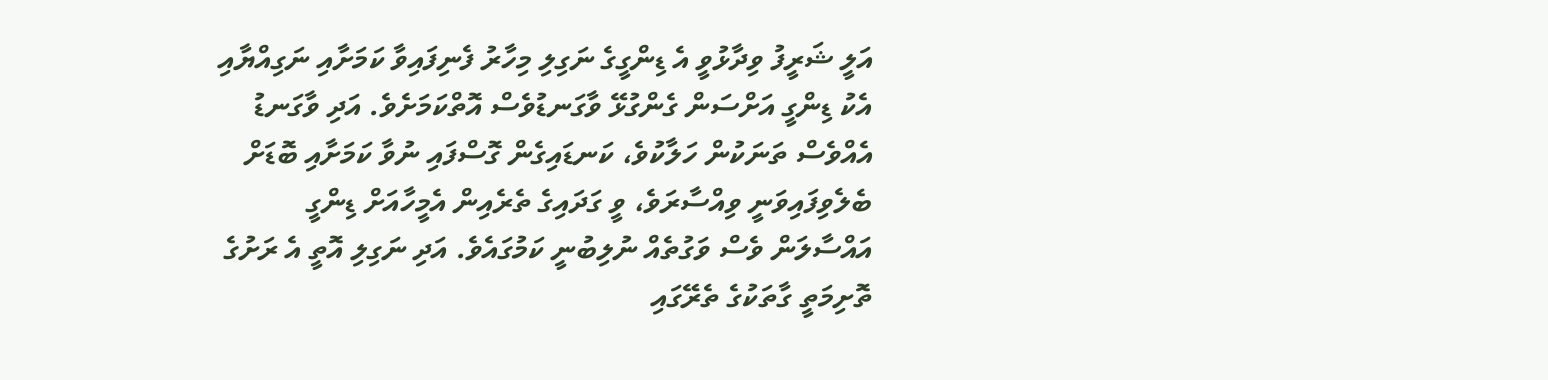އަލީ ޝަރީފު ވިދާޅުވީ އެ ޑިންގީގެ ނަގިލި މިހާރު ފެނިފައިވާ ކަމަށާއި ނަގިއްޔާއި އެކު ޑިންގީ އަށްސަން ގެންގުޅޭ ވާގަނޑުވެސް އޮތްކަމަށެވެ. އަދި ވާގަނޑު އެއްވެސް ތަނަކުން ހަލާކުވެ، ކަނޑައިގެން ގޮސްފައި ނުވާ ކަމަށާއި ބޮޑަށް ބެލެވިފައިވަނީ ވިއްސާރަވެ، ވީ ގަދައިގެ ތެރެއިން އެމީހާއަށް ޑިންގީ އައްސާލަން ވެސް ވަގުތެއް ނުލިބުނީ ކަމުގައެވެ. އަދި ނަގިލި އޮތީ އެ ރަށުގެ ތޮށިމަތީ ގާތަކުގެ ތެރޭގައި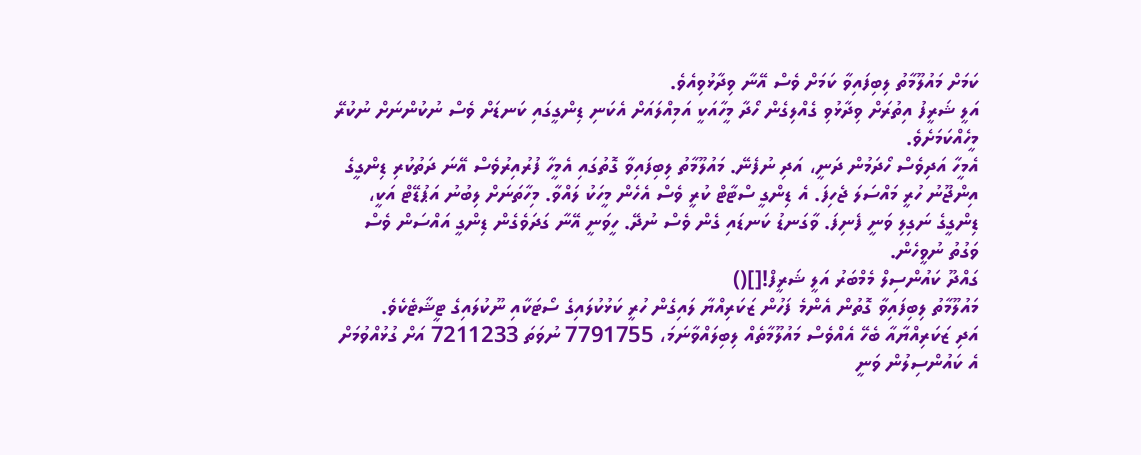ކަމަށް މައުލޫމާތު ލިބިފައިވާ ކަމަށް ވެސް އޭނާ ވިދާޅުވިއެވެ.
އަލީ ޝަރީފު އިތުރަށް ވިދާޅުވި ގެއްލިގެން ހޯދާ މީހާއަކީ އަމިއްލައަށް އެކަނި ޑިންގީގައި ކަނޑަށް ވެސް ނުކުންނަށް ނުކުރޭ މީހެއްކަމަށެވެ.
އެމީހާ އަދިވެސް ހޯދަމުން ދަނީ، އަދި ނުފެނޭ. މައުލޫމާތު ލިބިފައިވާ ގޮތުގައި އެމީހާ ފުރުއިރުވެސް އޭނަ ދަތުކުރި ޑިންގީގެ އިންޖޫނު ހުރީ މައްސަލަ ޖެހިފަ. އެ ޑިންގީ ސްޓާޓް ކުރީ ވެސް އެހެން މީހަކު ލައްވާ. މިހާތަނަށް ލިބުނު އަޕުޑޭޓް އަކީ، ޑިންގީގެ ނަގިލި ވަނީ ފެނިފަ. ވާގަނޑު ކަނޑައި ގެން ވެސް ނުދޭ. ހީވަނީ އޭނާ ގަދަވެގެން ޑިންގީ އައްސަން ވެސް ވަގުތު ނުވީހެން.
ގައްދޫ ކައުންސިލް މެމްބަރު އަލީ ޝަރީފް![]()
މައުލޫމާތު ލިބިފައިވާ ގޮތުން އެންމެ ފަހުން ޒަކަރިއްޔާ ލައިގެން ހުރީ ކަޅުކުލައިގެ ސޯޓަކާއި ނޫކުލައިގެ ޓީޝާޓެކެވެ.
އަދި ޒަކަރިއްޔާއާ ބެހޭ އެއްވެސް މައުލޫމާތެއް ލިބިލައްވާނަމަ، 7791755 ނުވަތަ 7211233 އަށް ގުޅުއްވުމަށް އެ ކައުންސިލުން ވަނީ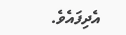އެދިފައެވެ.